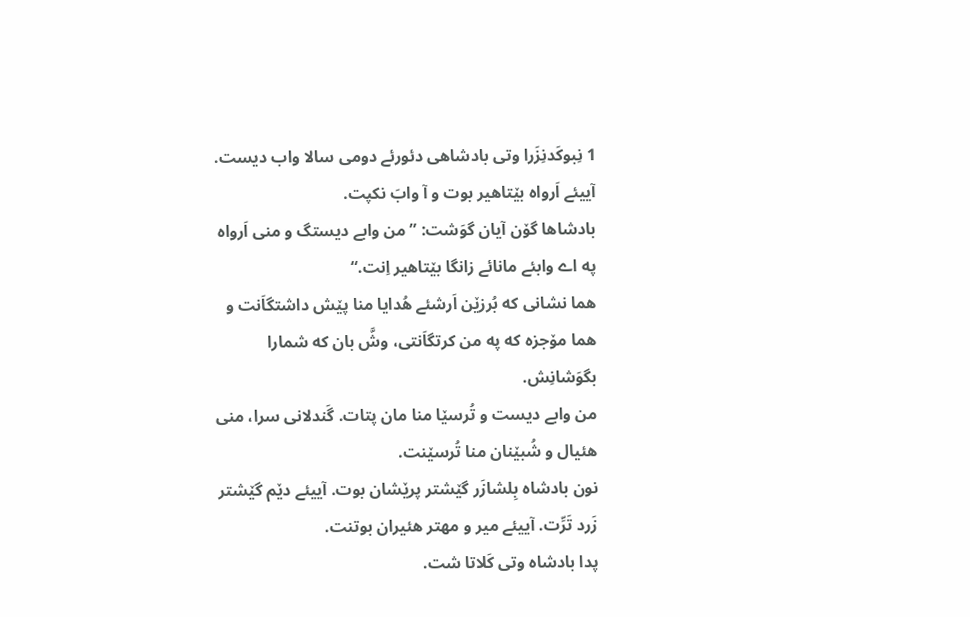1 نِبوکَدنِزَرا وتی بادشاهی دئورئے دومی سالا واب دیست. آییئے اَرواه بێتاهیر بوت و آ وابَ نکپت.
بادشاها گۆن آیان گوَشت: ”من وابے دیستگ و منی اَرواه په اے وابئے مانائے زانگا بێتاهیر اِنت.“
هما نشانی که بُرزێن اَرشئے هُدایا منا پێش داشتگاَنت و هما مۆجزه که په من کرتگاَنتی، وشَّ بان که شمارا بگوَشانِش.
من وابے دیست و تُرسێا منا مان پتات. گَندلانی سرا، منی هئیال و شُبێنان منا تُرسێنت.
نون بادشاه بِلشازَر گێشتر پرێشان بوت. آییئے دێم گێشتر زَرد تَرِّت. آییئے میر و مهتر هئیران بوتنت.
پدا بادشاه وتی کَلاتا شت.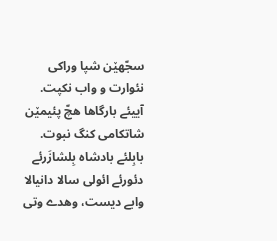سجّهێن شپا وراکی نئوارت و واب نکپت. آییئے بارگاها هچّ پئیمێن شاتکامی کنگ نبوت.
بابِلئے بادشاه بِلشازَرئے دئورئے ائولی سالا دانیالا وابے دیست، وهدے وتی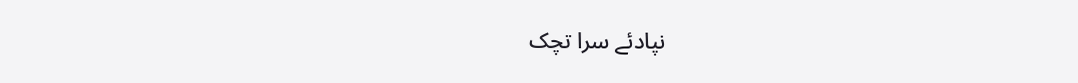نپادئے سرا تچک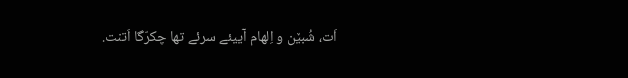اَت، شُبێن و اِلهام آییئے سرئے تها چکرّگا اَتنت.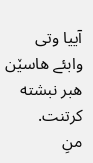آییا وتی وابئے هاسێن هبر نبشته کرتنت.
منِ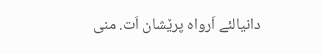دانیالئے اَرواه پرێشان اَت. منی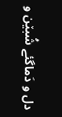دل و دَماگئے شُبێن و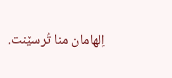اِلهامان منا تُرسێنت.